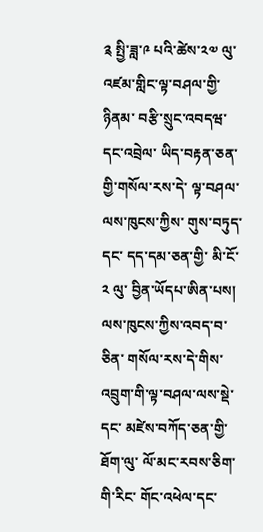༉ སྤྱི་ཟླ་༩ པའི་ཚེས་༢༧ ལུ་ འཛམ་གླིང་ལྟ་བཤལ་གྱི་ཉིནམ་ བརྩི་སྲུང་འབདཝ་དང་འབྲེལ་ ཡིད་བརྟན་ཅན་གྱི་གསོལ་རས་དེ་ ལྟ་བཤལ་ལས་ཁུངས་ཀྱིས་ གུས་བཏུད་དང་ དད་དམ་ཅན་གྱི་ མི་ངོ་༢ ལུ་ བྱིན་ཡོདཔ་ཨིན་པས།
ལས་ཁུངས་ཀྱིས་འབད་བ་ཅིན་ གསོལ་རས་དེ་གིས་ འབྲུག་གི་ལྟ་བཤལ་ལས་སྡེ་དང་ མཛེས་བཀོད་ཅན་གྱི་ཐོག་ལུ་ ལོ་མང་རབས་ཅིག་གི་རིང་ གོང་འཕེལ་དང་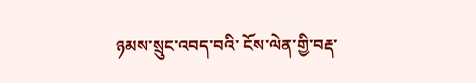ཉམས་སྲུང་འབད་བའི་ ངོས་ལེན་གྱི་བརྡ་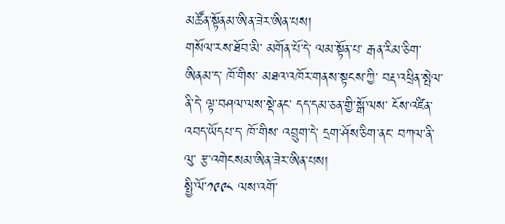མཚོན་སྟོནམ་ཨིན་ཟེར་ཨིན་པས།
གསོལ་རས་ཐོབ་མི་ མགོན་པོ་དེ་ ལམ་སྟོན་པ་ རྒན་རིམ་ཅིག་ཨིནམ་ད་ ཁོ་གིས་ མཐའ་འཁོར་གནས་སྟངས་ཀྱི་ བརྡ་འཕྲིན་སྤེལ་ནི་དེ་ ལྟ་བཤལ་ལས་སྡེ་ནང་ དད་དམ་ཅན་གྱི་སྒོ་ལས་ ངོས་འཛིན་འབད་ཡོདཔ་ད་ ཁོ་གིས་ འབྲུག་དེ་ དྲག་ཤོས་ཅིག་ནང་ བཀལ་ནི་ལུ་ རྩ་འགེངསམ་ཨིན་ཟེར་ཨིན་པས།
སྤྱི་ལོ་༡༩༩༨ ལས་འགོ་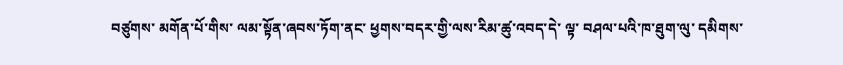བཙུགས་ མགོན་པོ་གིས་ ལམ་སྟོན་ཞབས་ཏོག་ནང་ ཕྱགས་བདར་གྱི་ལས་རིམ་ཚུ་འབད་དེ་ ལྟ་ བཤལ་པའི་ཁ་ཐུག་ལུ་ དམིགས་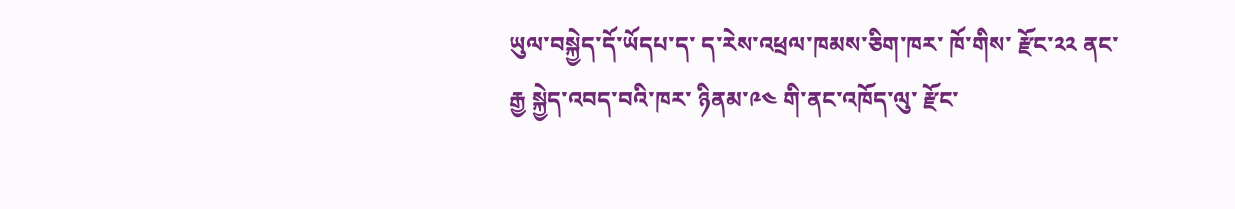ཡུལ་བསྐྱེད་དོ་ཡོདཔ་ད་ ད་རེས་འཕྲལ་ཁམས་ཅིག་ཁར་ ཁོ་གིས་ རྫོང་༢༢ ནང་རྒྱ སྐྱེད་འབད་བའི་ཁར་ ཉིནམ་༩༤ གི་ནང་འཁོད་ལུ་ རྫོང་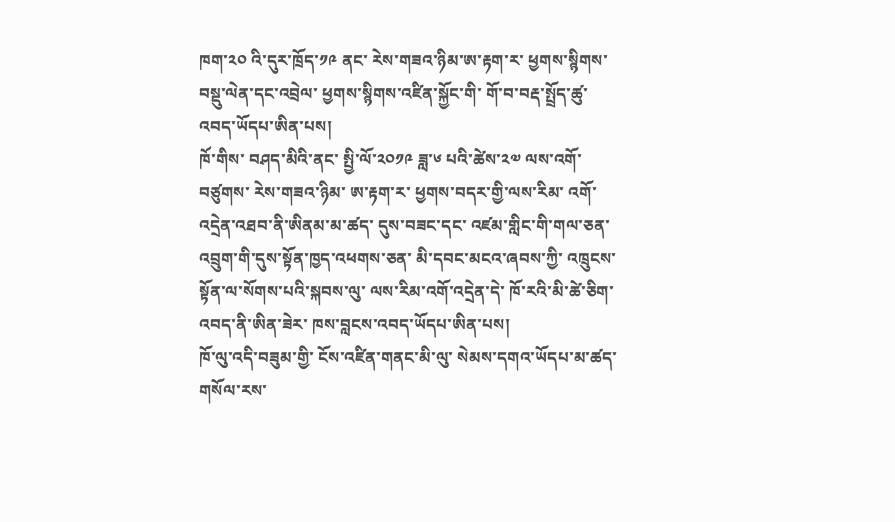ཁག་༢༠ འི་དུར་ཁྲོད་༡༩ ནང་ རེས་གཟའ་ཉིམ་ཨ་རྟག་ར་ ཕྱགས་སྙིགས་བསྡུ་ལེན་དང་འབྲེལ་ ཕྱགས་སྙིགས་འཛིན་སྐྱོང་གི་ གོ་བ་བརྡ་སྤྲོད་ཚུ་འབད་ཡོདཔ་ཨིན་པས།
ཁོ་གིས་ བཤད་མིའི་ནང་ སྤྱི་ལོ་༢༠༡༩ ཟླ་༦ པའི་ཚེས་༢༧ ལས་འགོ་བཙུགས་ རེས་གཟའ་ཉིམ་ ཨ་རྟག་ར་ ཕྱགས་བདར་གྱི་ལས་རིམ་ འགོ་འདྲེན་འཐབ་ནི་ཨིནམ་མ་ཚད་ དུས་བཟང་དང་ འཛམ་གླིང་གི་གལ་ཅན་ འབྲུག་གི་དུས་སྟོན་ཁྱད་འཕགས་ཅན་ མི་དབང་མངའ་ཞབས་ཀྱི་ འཁྲུངས་སྟོན་ལ་སོགས་པའི་སྐབས་ལུ་ ལས་རིམ་འགོ་འདྲེན་དེ་ ཁོ་རའི་མི་ཚེ་ཅིག་ འབད་ནི་ཨིན་ཟེར་ ཁས་བླངས་འབད་ཡོདཔ་ཨིན་པས།
ཁོ་ལུ་འདི་བཟུམ་གྱི་ ངོས་འཛིན་གནང་མི་ལུ་ སེམས་དགའ་ཡོདཔ་མ་ཚད་ གསོལ་རས་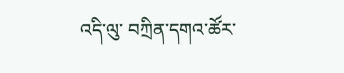འདི་ལུ་ བཀྲིན་དགའ་ཚོར་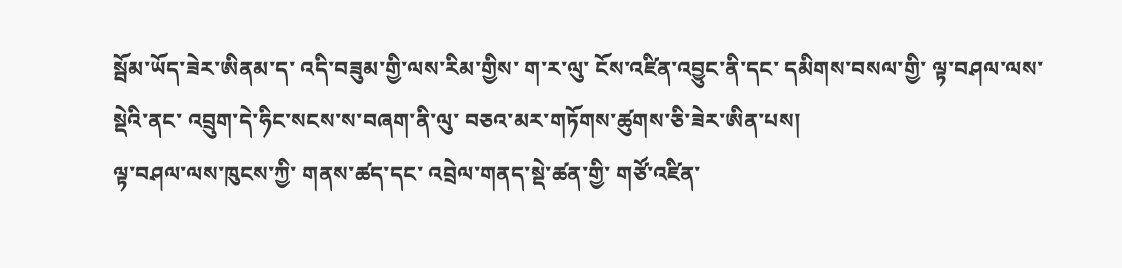སྦོམ་ཡོད་ཟེར་ཨིནམ་ད་ འདི་བཟུམ་གྱི་ལས་རིམ་གྱིས་ ག་ར་ལུ་ ངོས་འཛིན་འབྱུང་ནི་དང་ དམིགས་བསལ་གྱི་ ལྟ་བཤལ་ལས་སྡེའི་ནང་ འབྲུག་དེ་ཧིང་སངས་ས་བཞག་ནི་ལུ་ བཅའ་མར་གཏོགས་ཚུགས་ཅི་ཟེར་ཨིན་པས།
ལྟ་བཤལ་ལས་ཁུངས་ཀྱི་ གནས་ཚད་དང་ འབྲེལ་གནད་སྡེ་ཚན་གྱི་ གཙོ་འཛིན་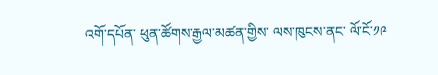འགོ་དཔོན་ ཕུན་ཚོགས་རྒྱལ་མཚན་གྱིས་ ལས་ཁུངས་ནང་ ལོ་ངོ་༡༩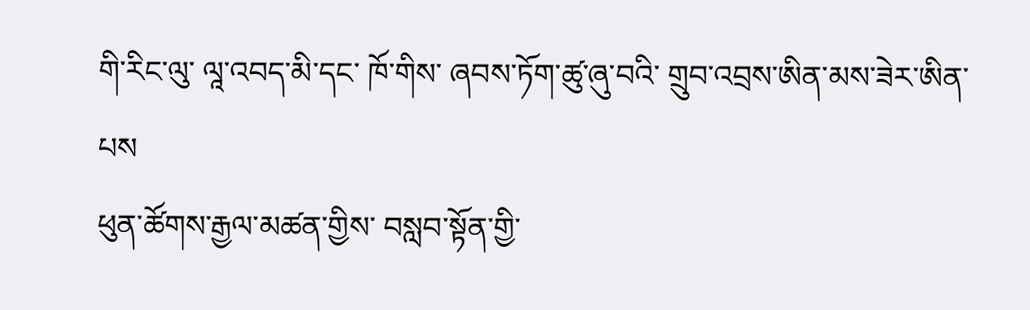གི་རིང་ལུ་ ལཱ་འབད་མི་དང་ ཁོ་གིས་ ཞབས་ཏོག་ཚུ་ཞུ་བའི་ གྲུབ་འབྲས་ཨིན་མས་ཟེར་ཨིན་པས
ཕུན་ཚོགས་རྒྱལ་མཚན་གྱིས་ བསླབ་སྟོན་གྱི་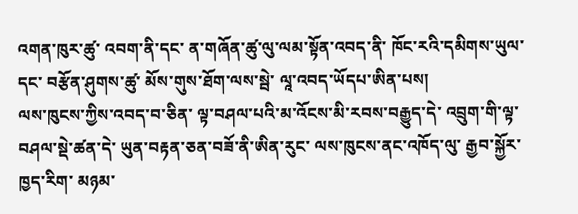འགན་ཁུར་ཚུ་ འབག་ནི་དང་ ན་གཞོན་ཚུ་ལུ་ལམ་སྟོན་འབད་ནི་ ཁོང་རའི་དམིགས་ཡུལ་དང་ བརྩོན་ཤུགས་ཚུ་ མོས་གུས་ཐོག་ལས་སྦེ་ ལཱ་འབད་ཡོདཔ་ཨིན་པས།
ལས་ཁུངས་ཀྱིས་འབད་བ་ཅིན་ ལྟ་བཤལ་པའི་མ་འོངས་མི་རབས་བརྒྱུད་དེ་ འབྲུག་གི་ལྟ་བཤལ་སྡེ་ཚན་དེ་ ཡུན་བརྟན་ཅན་བཟོ་ནི་ཨིན་རུང་ ལས་ཁུངས་ནང་འཁོད་ལུ་ རྒྱབ་སྐྱོར་ ཁྱད་རིག་ མཉམ་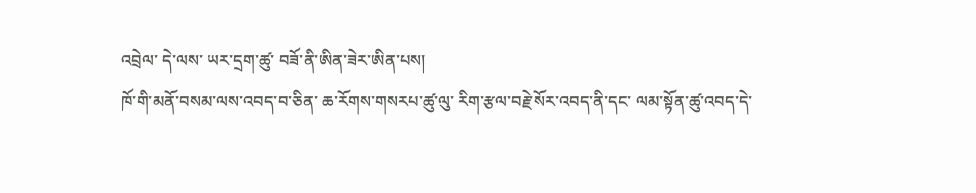འབྲེལ་ དེ་ལས་ ཡར་དྲག་ཚུ་ བཟོ་ནི་ཨིན་ཟེར་ཨིན་པས།
ཁོ་གི་མནོ་བསམ་ལས་འབད་བ་ཅིན་ ཆ་རོགས་གསརཔ་ཚུ་ལུ་ རིག་རྩལ་བརྗེ་སོར་འབད་ནི་དང་ ལམ་སྟོན་ཚུ་འབད་དེ་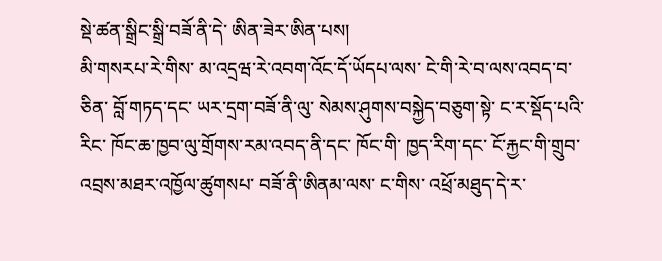སྡེ་ཚན་སྒྲིང་སྒྲི་བཟོ་ནི་དེ་ ཨིན་ཟེར་ཨིན་པས།
མི་གསརཔ་རེ་གིས་ མ་འདྲཝ་རེ་འབག་འོང་དོ་ཡོདཔ་ལས་ ངེ་གི་རེ་བ་ལས་འབད་བ་ཅིན་ བློ་གཏད་དང་ ཡར་དྲག་བཟོ་ནི་ལུ་ སེམས་ཤུགས་བསྐྱེད་བཅུག་སྟེ་ ང་ར་སྡོད་པའི་རིང་ ཁོང་ཆ་ཁྱབ་ལུ་གྲོགས་རམ་འབད་ནི་དང་ ཁོང་གི་ ཁྱད་རིག་དང་ ངོ་རྐྱང་གི་གྲུབ་འབྲས་མཐར་འཁྱོལ་ཚུགསཔ་ བཟོ་ནི་ཨིནམ་ལས་ ང་གིས་ འཕྲོ་མཐུད་དེ་ར་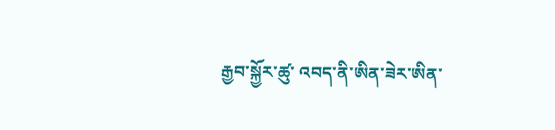རྒྱབ་སྐྱོར་ཚུ་ འབད་ནི་ཨིན་ཟེར་ཨིན་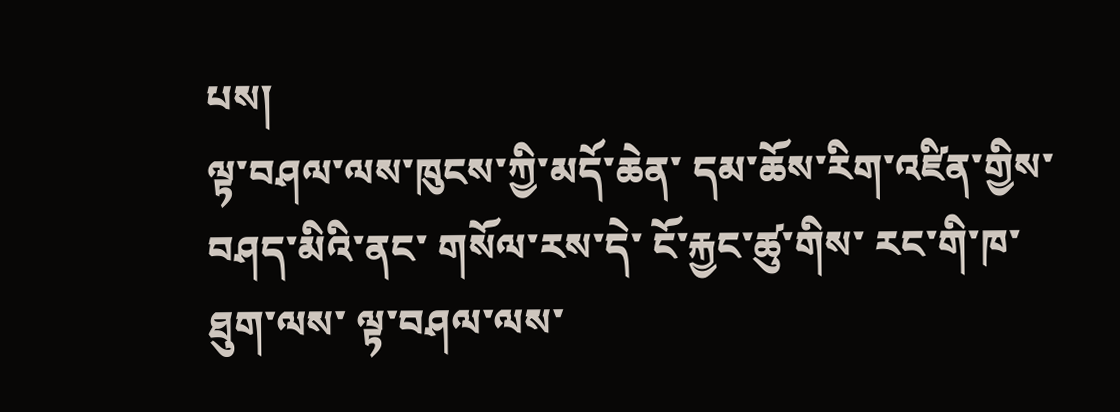པས།
ལྟ་བཤལ་ལས་ཁུངས་ཀྱི་མདོ་ཆེན་ དམ་ཆོས་རིག་འཛིན་གྱིས་ བཤད་མིའི་ནང་ གསོལ་རས་དེ་ ངོ་རྐྱང་ཚུ་གིས་ རང་གི་ཁ་ཐུག་ལས་ ལྟ་བཤལ་ལས་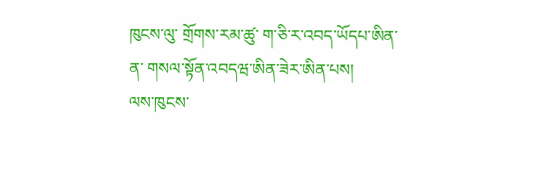ཁུངས་ལུ་ གྲོགས་རམ་ཚུ་ ག་ཅི་ར་འབད་ཡོདཔ་ཨིན་ན་ གསལ་སྟོན་འབདཝ་ཨིན་ཟེར་ཨིན་པས།
ལས་ཁུངས་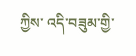ཀྱིས་ འདི་བཟུམ་གྱི་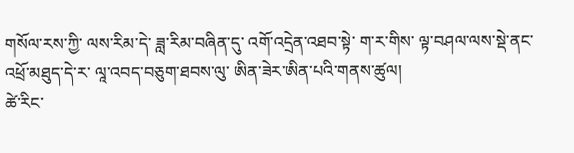གསོལ་རས་ཀྱི་ ལས་རིམ་དེ་ ཟླ་རིམ་བཞིན་དུ་ འགོ་འདྲེན་འཐབ་སྟེ་ ག་ར་གིས་ ལྟ་བཤལ་ལས་སྡེ་ནང་ འཕྲོ་མཐུད་དེ་ར་ ལཱ་འབད་བཅུག་ཐབས་ལུ་ ཨིན་ཟེར་ཨིན་པའི་གནས་ཚུལ།
ཚེ་རིང་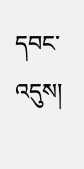དབང་འདུས།